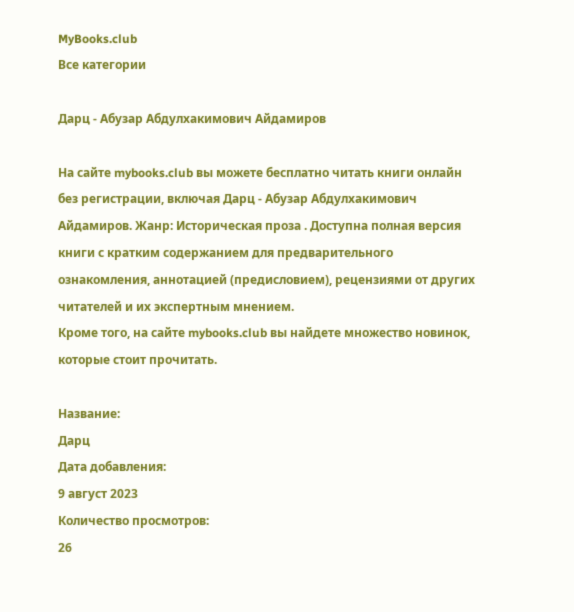MyBooks.club
Все категории

Дарц - Абузар Абдулхакимович Айдамиров

На сайте mybooks.club вы можете бесплатно читать книги онлайн без регистрации, включая Дарц - Абузар Абдулхакимович Айдамиров. Жанр: Историческая проза . Доступна полная версия книги с кратким содержанием для предварительного ознакомления, аннотацией (предисловием), рецензиями от других читателей и их экспертным мнением.
Кроме того, на сайте mybooks.club вы найдете множество новинок, которые стоит прочитать.

Название:
Дарц
Дата добавления:
9 август 2023
Количество просмотров:
26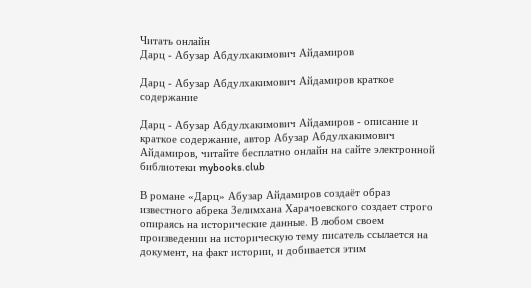Читать онлайн
Дарц - Абузар Абдулхакимович Айдамиров

Дарц - Абузар Абдулхакимович Айдамиров краткое содержание

Дарц - Абузар Абдулхакимович Айдамиров - описание и краткое содержание, автор Абузар Абдулхакимович Айдамиров, читайте бесплатно онлайн на сайте электронной библиотеки mybooks.club

В романе «Дарц» Абузар Айдамиров создаёт образ известного абрека Зелимхана Харачоевского создает строго опираясь на исторические данные. В любом своем произведении на историческую тему писатель ссылается на документ, на факт истории, и добивается этим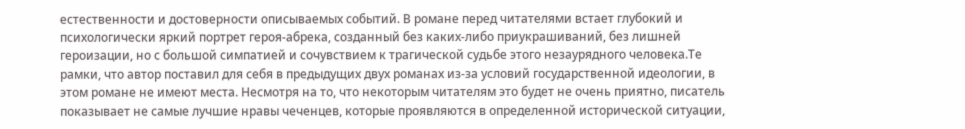естественности и достоверности описываемых событий. В романе перед читателями встает глубокий и психологически яркий портрет героя-абрека, созданный без каких-либо приукрашиваний, без лишней героизации, но с большой симпатией и сочувствием к трагической судьбе этого незаурядного человека.Те рамки, что автор поставил для себя в предыдущих двух романах из-за условий государственной идеологии, в этом романе не имеют места. Несмотря на то, что некоторым читателям это будет не очень приятно, писатель показывает не самые лучшие нравы чеченцев, которые проявляются в определенной исторической ситуации,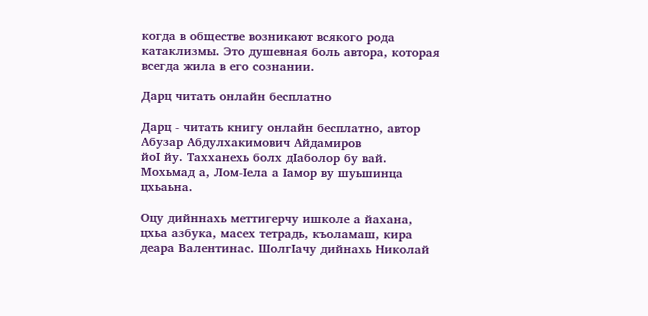когда в обществе возникают всякого рода катаклизмы. Это душевная боль автора, которая всегда жила в его сознании.

Дарц читать онлайн бесплатно

Дарц - читать книгу онлайн бесплатно, автор Абузар Абдулхакимович Айдамиров
йоI йу. Тахханехь болх дIаболор бу вай. Мохьмад а, Лом-Iела а Iaмop ву шуьшинца цхьаьна.

Оцу дийннахь меттигерчу ишколе а йахана, цхьа азбука, масех тетрадь, къоламаш, кира деара Валентинас. ШолгIачу дийнахь Николай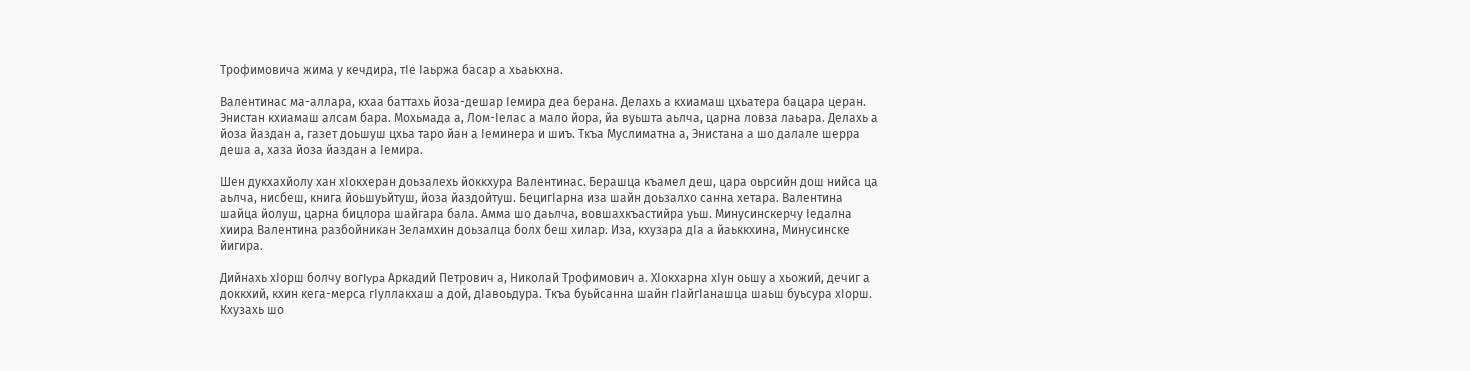Трофимовича жима у кечдира, тIе Iаьржа басар а хьаькхна.

Валентинас ма-аллара, кхаа баттахь йоза-дешар Iемира деа берана. Делахь а кхиамаш цхьатера бацара церан. Энистан кхиамаш алсам бара. Мохьмада а, Лом-Iелас а мало йора, йа вуьшта аьлча, царна ловза лаьара. Делахь а йоза йаздан а, газет доьшуш цхьа таро йан а Iеминера и шиъ. Ткъа Муслиматна а, Энистана а шо далале шерра деша а, хаза йоза йаздан а Ieмиpa.

Шен дукхахйолу хан хIокхеран доьзалехь йоккхура Валентинас. Берашца къамел деш, цара оьрсийн дош нийса ца аьлча, нисбеш, книга йоьшуьйтуш, йоза йаздойтуш. БецигIарна иза шайн доьзалхо санна хетара. Валентина шайца йолуш, царна бицлора шайгара бала. Амма шо даьлча, вовшахкъастийра уьш. Минусинскерчу Iедална хиира Валентина разбойникан Зеламхин доьзалца болх беш хилар. Иза, кхузара дIа а йаьккхина, Минусинске йигира.

Дийнахь хIорш болчу вoгIypa Аркадий Петрович а, Николай Трофимович а. ХIокхарна хIун оьшу а хьожий, дечиг а доккхий, кхин кега-мерса гIуллакхаш а дой, дIавоьдура. Ткъа буьйсанна шайн гIайгIанашца шаьш буьсура хIорш. Кхузахь шо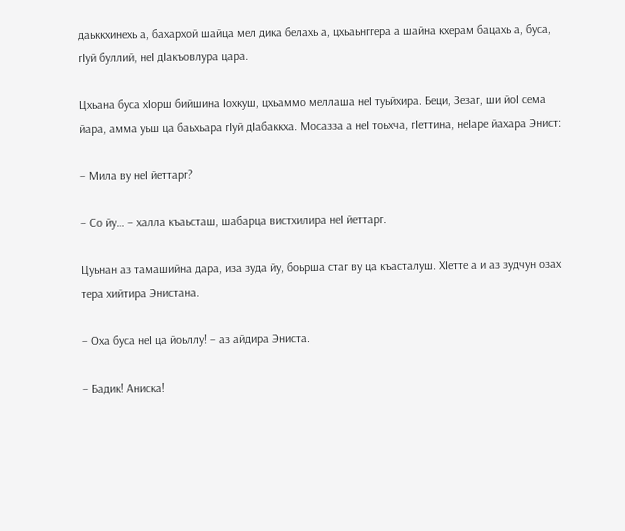даьккхинехь а, бахархой шайца мел дика белахь а, цхьаьнггера а шайна кхерам бацахь а, буса, гIyй буллий, неI дIакъовлура цара.

Цхьана буса хIорш бийшина Iохкуш, цхьаммо меллаша неI туьйхира. Беци, Зезаг, ши йоI сема йара, амма уьш ца баьхьара гIуй дIабаккха. Мосазза а неI тоьхча, гIеттина, неIаре йахара Энист:

– Мила ву неI йеттарг?

– Со йу… – халла къаьсташ, шабарца вистхилира неI йеттарг.

Цуьнан аз тамашийна дара, иза зуда йу, боьрша стаг ву ца къасталуш. ХIетте а и аз зудчун озах тера хийтира Энистана.

– Оха буса неI ца йоьллу! – аз айдира Эниста.

– Бадик! Аниска!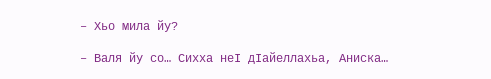– Хьо мила йу?

– Валя йу со… Сихха неI дIайеллахьа, Аниска…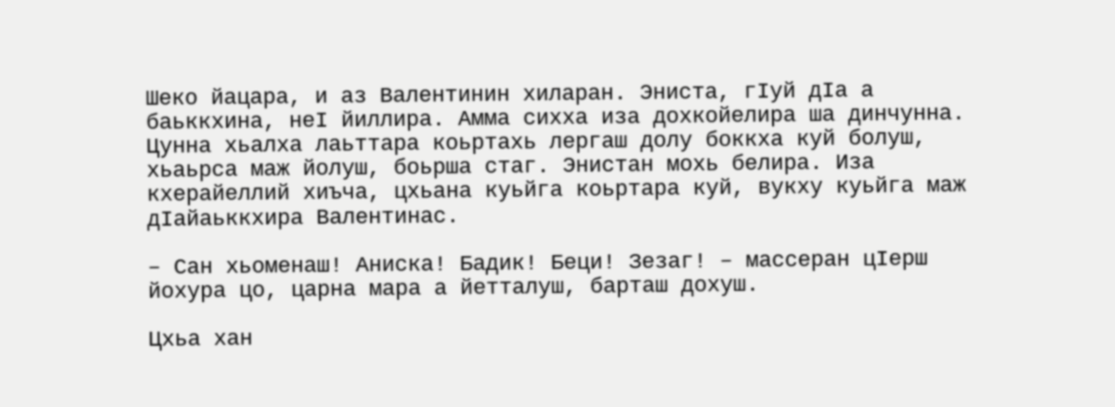Шеко йацара, и аз Валентинин хиларан. Эниста, гIуй дIа а баьккхина, неI йиллира. Амма сихха иза дохкойелира ша динчунна. Цунна хьалха лаьттара коьртахь лергаш долу боккха куй болуш, хьаьрса маж йолуш, боьрша стаг. Энистан мохь белира. Иза кхерайеллий хиъча, цхьана куьйга коьртара куй, вукху куьйга маж дIайаьккхира Валентинас.

– Сан хьоменаш! Аниска! Бадик! Беци! Зезаг! – массеран цIерш йохура цо, царна мара а йетталуш, барташ дохуш.

Цхьа хан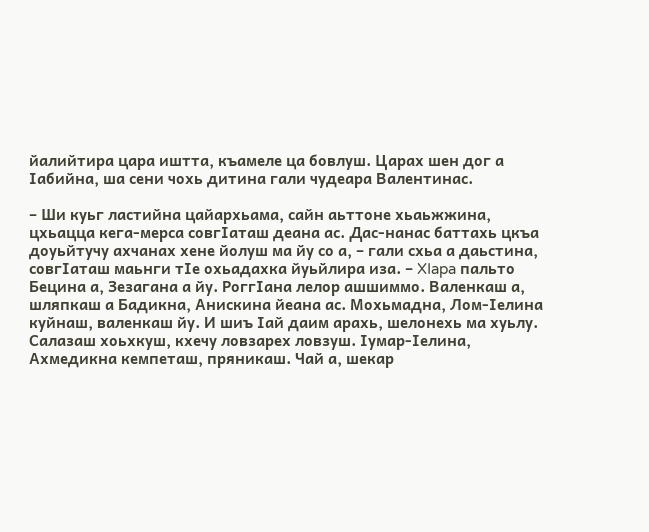йалийтира цара иштта, къамеле ца бовлуш. Царах шен дог а Iабийна, ша сени чохь дитина гали чудеара Валентинас.

– Ши куьг ластийна цайархьама, сайн аьттоне хьаьжжина, цхьацца кега-мерса совгIаташ деана ас. Дас-нанас баттахь цкъа доуьйтучу ахчанах хене йолуш ма йу со а, – гали схьа а даьстина, совгIаташ маьнги тIе охьадахка йуьйлира иза. – XIapa пальто Бецина а, Зезагана а йу. PoггIана лелор ашшиммо. Валенкаш а, шляпкаш а Бадикна, Анискина йеана ас. Мохьмадна, Лом-Iелина куйнаш, валенкаш йу. И шиъ Iай даим арахь, шелонехь ма хуьлу. Салазаш хоьхкуш, кхечу ловзарех ловзуш. Iумар-Iелина, Ахмедикна кемпеташ, пряникаш. Чай а, шекар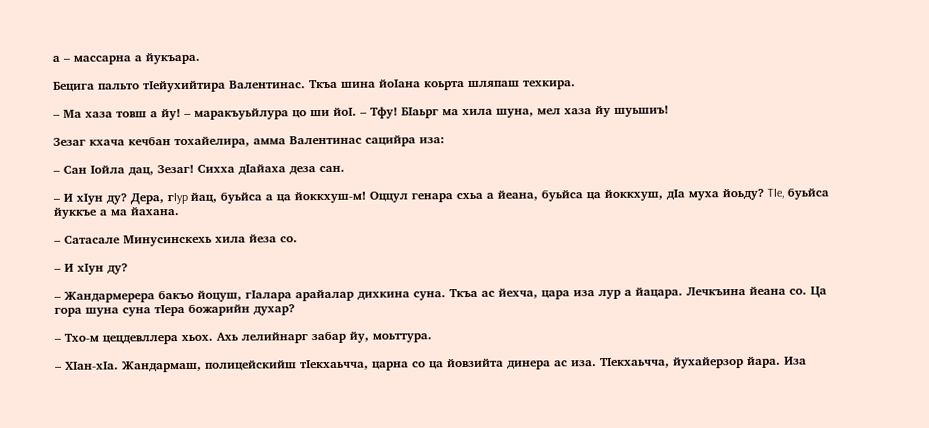а – массарна а йукъара.

Бецига пальто тIейухийтира Валентинас. Ткъа шина йоIана коьрта шляпаш техкира.

– Ма хаза товш а йу! – маракъуьйлура цо ши йоI. – Тфу! БIаьрг ма хила шуна, мел хаза йу шуьшиъ!

Зезаг кхача кечбан тохайелира, амма Валентинас сацийра иза:

– Сан Iойла дац, Зезаг! Сихха дIайаха деза сан.

– И хIун ду? Дера, гIyp йац, буьйса а ца йоккхуш-м! Оццул генара схьа а йеана, буьйса ца йоккхуш, дIа муха йоьду? TIe, буьйса йуккъе а ма йахана.

– Сатасале Минусинскехь хила йеза со.

– И хIун ду?

– Жандармерера бакъо йоцуш, гIалара арайалар дихкина суна. Ткъа ас йехча, цара иза лур а йацара. Лечкъина йеана со. Ца гора шуна суна тIера божарийн духар?

– Тхо-м цецдевллера хьох. Ахь лелийнарг забар йу, моьттура.

– ХIан-хIа. Жандармаш, полицейскийш тIекхаьчча, царна со ца йовзийта динера ас иза. ТIекхаьчча, йухайерзор йара. Иза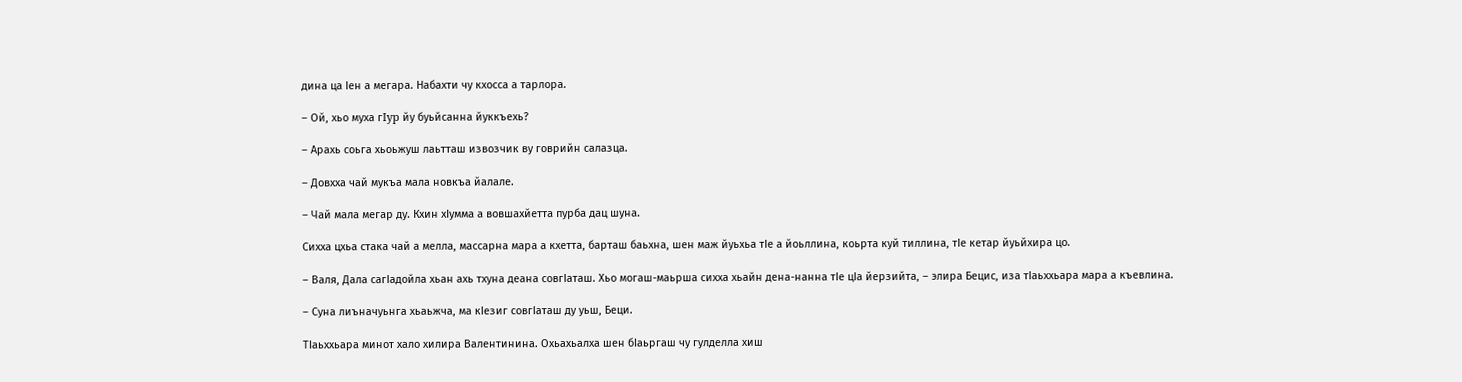дина ца Iен а мегара. Набахти чу кхосса а тарлора.

– Ой, хьо муха гIyp йу буьйсанна йуккъехь?

– Арахь соьга хьоьжуш лаьтташ извозчик ву говрийн салазца.

– Довхха чай мукъа мала новкъа йалале.

– Чай мала мегар ду. Кхин хIумма а вовшахйетта пурба дац шуна.

Сихха цхьа стака чай а мелла, массарна мара а кхетта, барташ баьхна, шен маж йуьхьа тIе а йоьллина, коьрта куй тиллина, тIе кетар йуьйхира цо.

– Валя, Дала сагIадойла хьан ахь тхуна деана совгIаташ. Хьо могаш-маьрша сихха хьайн дена-нанна тIе цIа йерзийта, – элира Бецис, иза тIаьххьара мара а къевлина.

– Суна лиъначуьнга хьаьжча, ма кIезиг совгIаташ ду уьш, Беци.

ТIаьххьара минот хало хилира Валентинина. Охьахьалха шен бIаьргаш чу гулделла хиш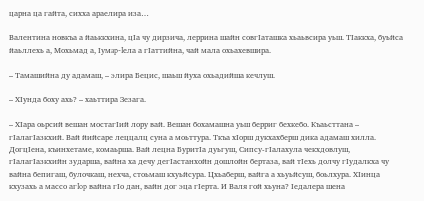царна ца гайта, сихха араелира иза…

Валентина новкъа а йаьккхина, цIа чу дирзича, леррина шайн совгIаташка хьаьвсира уьш. ТIаккха, буьйса йаьллехь а, Мохьмад а, Iyмap-Iела а гIаттийна, чай мала охьахевшира.

– Тамашийна ду адамаш, – элира Бецис, шаьш йуха охьадийша кечлуш.

– ХIунда боху ахь? – хаьттира Зезага.

– ХIара оьрсий вешан мостагIий лору вай. Вешан бохамашна уьш берриг бехкебо. Къаьсттана – гIалагIазкхий. Вай йийсаре леццалц суна а моьттура. Ткъа хIорш дукхахберш дика адамаш хилла. ДогцIена, къинхетаме, комаьрша. Вай лецна БуритIа дуьгуш, Сипсу-гIалахула чекхдовлуш, гIалагIазкхийн зударша, вайна ха дечу дегIастанхойн дошлойн бертаза, вай тIехь долчу гIудалкха чу вайна бепигаш, булочкаш, нехча, стоьмаш кхуьйсура. Цхьаберш, вайга а хьуьйсуш, боьлхура. ХIинца кхузахь а массо aгIop вайна гIo дан, вайн дог эца гIерта. И Валя гой хьуна? Iедалера шена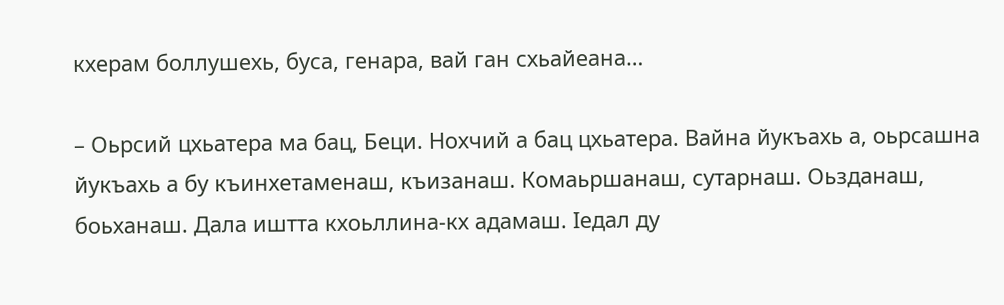кхерам боллушехь, буса, генара, вай ган схьайеана…

– Оьрсий цхьатера ма бац, Беци. Нохчий а бац цхьатера. Вайна йукъахь а, оьрсашна йукъахь а бу къинхетаменаш, къизанаш. Комаьршанаш, сутарнаш. Оьзданаш, боьханаш. Дала иштта кхоьллина-кх адамаш. Iедал ду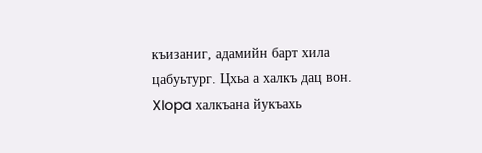къизаниг, адамийн барт хила цабуьтург. Цхьа а халкъ дац вон. XIopa халкъана йукъахь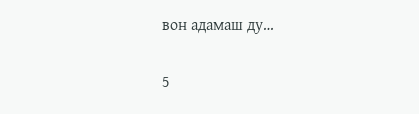вон адамаш ду…

5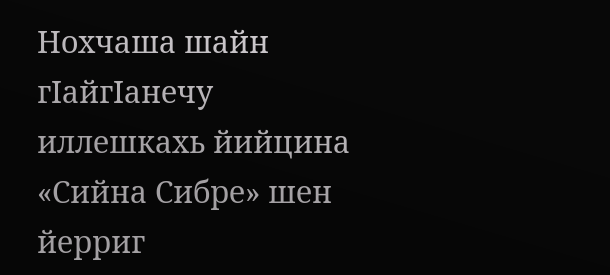Нохчаша шайн гIайгIанечу иллешкахь йийцина «Сийна Сибре» шен йерриг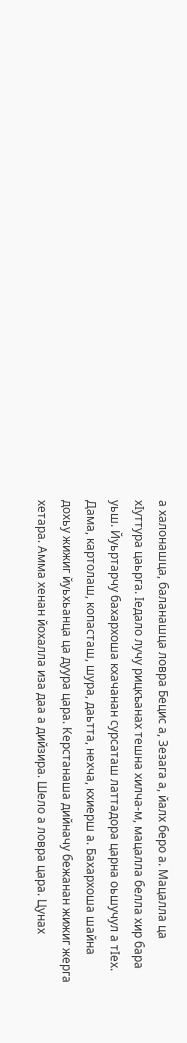а халонашца, баланашца ловра Бецис а, Зезага а, йалх беро а. Мацалла ца хIуттура цаьрга. Iедало лучу рицкъанах тешна хилча-м, мацалла белла хир бара уьш. Йуьртарчу бахархоша кхачанан сурсаташ латтадора царна оьшучул а тIех. Дама, картолаш, копасташ, шура, даьтта, нехча, кхиерш а. Бахархоша шайна дохьу жижиг йуьхьанца ца дуура цара. Керстанаша дийначу бежанан жижиг жерга хетара. Амма хенан йохалла иза даа а дийзира. Шело а ловра цара. Цунах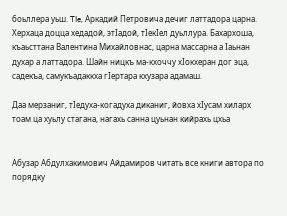боьллера уьш. TIe, Аркадий Петровича дечиг латтадора царна. Херхаца доцца хедадой, этIадой, тIекIел дуьллура. Бахархоша, къаьсттана Валентина Михайловнас, царна массарна а Iаьнан духар а латтадора. Шайн ницкъ ма-кхоччу хIокхеран дог эца, садекъа, самукъадаккха гIертара кхузара адамаш.

Даа мерзаниг, тIедуха-когадуха диканиг, йовха хIусам хиларх тоам ца хуьлу стагана, нагахь санна цуьнан кийрахь цхьа


Абузар Абдулхакимович Айдамиров читать все книги автора по порядку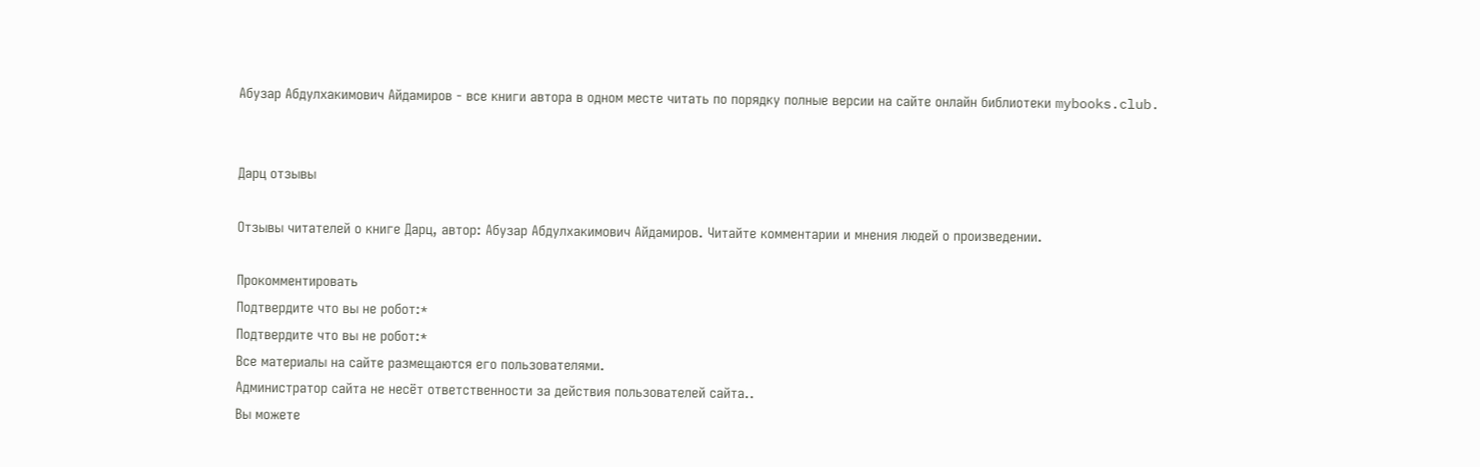Абузар Абдулхакимович Айдамиров - все книги автора в одном месте читать по порядку полные версии на сайте онлайн библиотеки mybooks.club.


Дарц отзывы

Отзывы читателей о книге Дарц, автор: Абузар Абдулхакимович Айдамиров. Читайте комментарии и мнения людей о произведении.

Прокомментировать
Подтвердите что вы не робот:*
Подтвердите что вы не робот:*
Все материалы на сайте размещаются его пользователями.
Администратор сайта не несёт ответственности за действия пользователей сайта..
Вы можете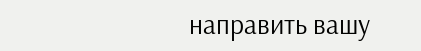направить вашу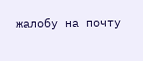жалобу на почту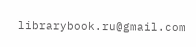librarybook.ru@gmail.com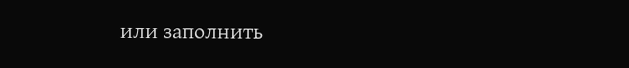или заполнить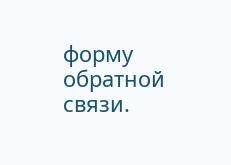форму обратной связи.